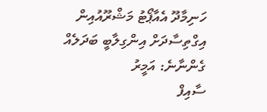ހަނިމާދޫ އެއާޕޯޓު މަޝްރޫއުއިން އިގްތިސާދަށް އިންގިލާބީ ބަދަލެއް ގެންނާނެ: އަމީރު
ސާއިފް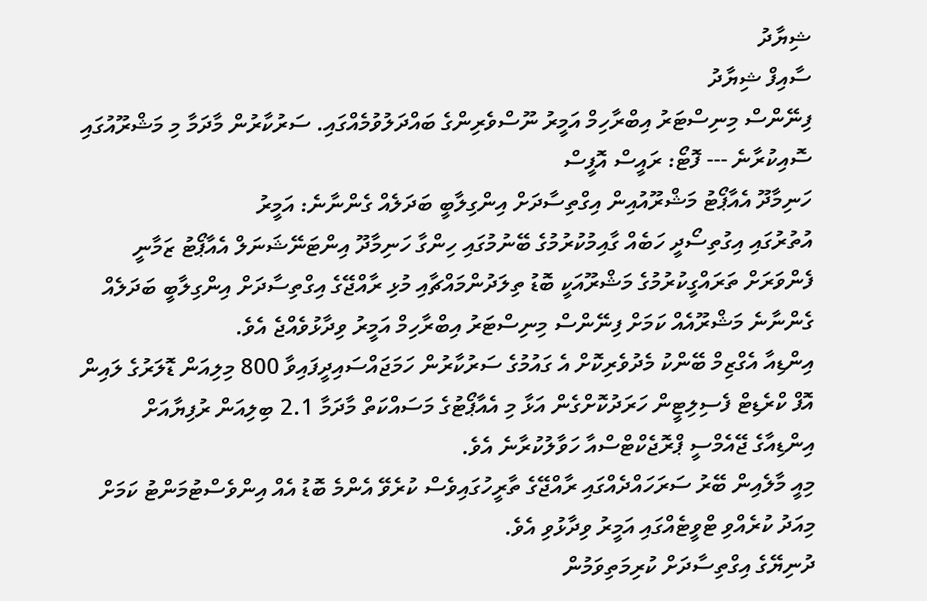ޝިޔާދު
ސާއިފް ޝިޔާދު
ފިނޭންސް މިނިސްޓަރު އިބްރާހިމް އަމީރު ނޫސްވެރިންގެ ބައްދަލުވުމެއްގައި. ސަރުކާރުން މާދަމާ މި މަޝްރޫއުގައި ސޮއިކުރާނެ --- ފޮޓޯ: ރައީސް އޮފީސް
ހަނިމާދޫ އެއާޕޯޓު މަޝްރޫއުއިން އިގްތިސާދަށް އިންގިލާބީ ބަދަލެއް ގެންނާނެ: އަމީރު
އުތުރުގައި އިގުތިސޯދީ ހަބެއް ގާއިމުކުރުމުގެ ބޭނުމުގައި ހިންގާ ހަނިމާދޫ އިންޓަނޭޝަނަލް އެއާޕޯޓު ޒަމާނީ ފެންވަރަށް ތަރައްގީކުރުމުގެ މަޝްރޫއަކީ ބޮޑު ތިލަދުންމައްޗާއި މުޅި ރާއްޖޭގެ އިގްތިސާދަށް އިންގިލާބީ ބަދަލެއް ގެންނާނެ މަޝްރޫއެއް ކަމަށް ފިނޭންސް މިނިސްޓަރު އިބްރާހިމް އަމީރު ވިދާޅުވެއްޖެ އެވެ.
އިންޑިއާ އެގްޒިމް ބޭންކު މެދުވެރިކޮށް އެ ގައުމުގެ ސަރުކާރުން ހަމަޖައްސައިދީފައިވާ 800 މިލިއަން ޑޮލަރުގެ ލައިން އޮފް ކްރެޑިޓް ފެސިލިޓީން ހަރަދުކޮށްގެން އަޅާ މި އެއާޕޯޓުގެ މަސައްކަތް މާދަމާ 2.1 ބިލިއަން ރުފިޔާއަށް އިންޑިއާގެ ޖޭއެމްސީ ޕްރޮޖެކްޓްސްއާ ހަވާލުކުރާނެ އެވެ.
މިއީ މާލެއިން ބޭރު ސަރަހައްދެއްގައި ރާއްޖޭގެ ތާރީހުގައިވެސް ކުރެވޭ އެންމެ ބޮޑު އެއް އިންވެސްޓުމަންޓު ކަމަށް މިއަދު ކުރެއްވި ޓްވީޓެއްގައި އަމީރު ވިދާޅުވި އެވެ.
ދުނިޔޭގެ އިގްތިސާދަށް ކުރިމަތިވަމުން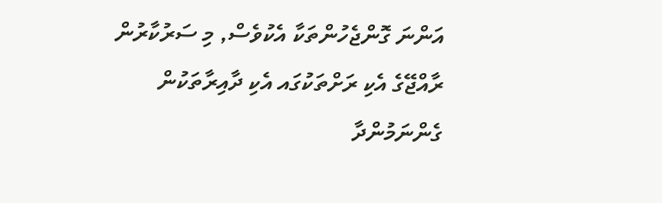އަންނަ ގޮންޖެހުންތަކާ އެކުވެސް, މި ސަރުކާރުން ރާއްޖޭގެ އެކި ރަށްތަކުގައ އެކި ދާއިރާތަކުން ގެންނަމުންދާ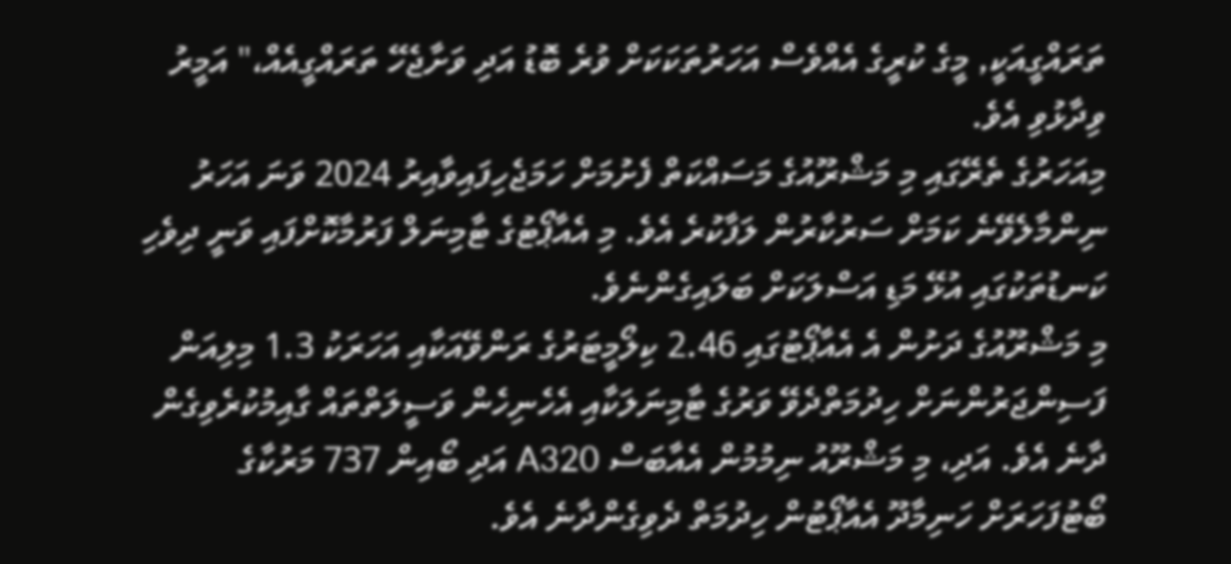ތަރައްގީއަކީ, މީގެ ކުރީގެ އެއްވެސް އަހަރުތަކަކަށް ވުރެ ބޮޑު އަދި ވަށާޖެހޭ ތަރައްގީއެއް،" އަމީރު ވިދާޅުވި އެވެ.
މިއަހަރުގެ ތެރޭގައި މި މަޝްރޫއުގެ މަސައްކަތް ފެށުމަށް ހަމަޖެހިފައިވާއިރު 2024 ވަނަ އަހަރު ނިންމާލެވޭނެ ކަމަށް ސަރުކާރުން ލަފާކުރެ އެވެ. މި އެއާޕޯޓުގެ ޓާމިނަލް ފަރުމާކޮށްފައި ވަނީ ދިވެހި ކަނޑުތަކުގައި އުޅޭ މަޑި އަސްލަކަށް ބަލައިގެންނެވެ.
މި މަޝްރޫއުގެ ދަށުން އެ އެއާޕޯޓުގައި 2.46 ކިލޯމީޓަރުގެ ރަންވޭއަކާއި އަހަރަކު 1.3 މިލިއަން ފަސިންޖަރުންނަށް ހިދުމަތްދެވޭ ވަރުގެ ޓާމިނަލަކާއި އެހެނިހެން ވަސީލަތްތައް ގާއިމުކުރެވިގެން ދާނެ އެވެ. އަދި، މި މަޝްރޫއު ނިމުމުން އެއާބަސް A320 އަދި ބޯއިން 737 މަރުކާގެ ބޯޓުފަހަރަށް ހަނިމާދޫ އެއާޕޯޓުން ހިދުމަތް ދެވިގެންދާނެ އެވެ.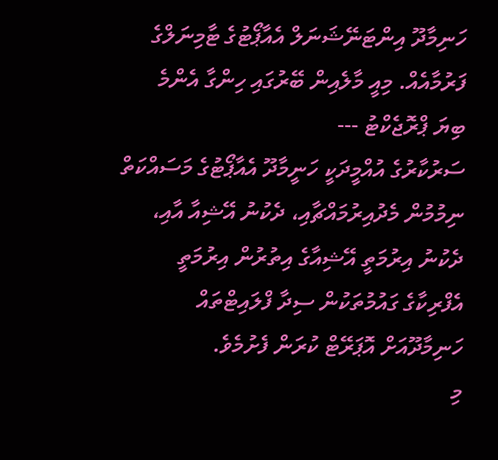ހަނިމާދޫ އިންޓަނޭޝަނަލް އެއާޕޯޓުގެ ޓާމިނަލްގެ ފަރުމާއެއް. މިއީ މާލެއިން ބޭރުގައި ހިންގާ އެންމެ ބިޔަ ޕްރޮޖެކްޓު ---
ސަރުކާރުގެ އުއްމީދަކީ ހަނީމާދޫ އެއާޕޯޓުގެ މަސައްކަތް ނިމުމުން މެދުއިރުމައްޗާއި، ދެކުނު އޭޝިއާ އާއި، ދެކުނު އިރުމަތީ އޭޝިއާގެ އިތުރުން އިރުމަތީ އެފްރިކާގެ ގައުމުތަކުން ސިދާ ފްލައިޓްތައް ހަނިމާދޫއަށް އޮޕަރޭޓް ކުރަން ފެށުމެވެ.
މި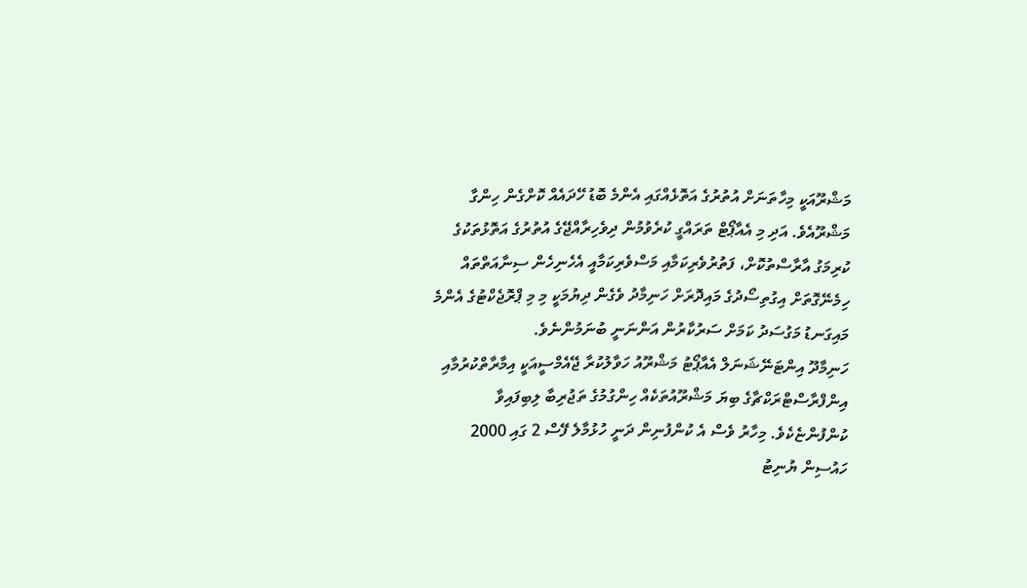މަޝްރޫއަކީ މިހާތަނަށް އުތުރުގެ އަތޮޅެއްގައި އެންމެ ބޮޑު ހޭދައެއް ކޮށްގެން ހިންގާ މަޝްރޫއެވެ. އަދި މި އެއާޕޯޓް ތަރައްގީ ކުރެވުމުން ދިވެހިރާއްޖޭގެ އުތުރުގެ އަތޮޅުތަކުގެ ކުރިމަގު އާރާސްތުކޮށް، ފަތުރުވެރިކަމާއި މަސްވެރިކަމާއީ އެހެނިހެން ސިނާއަތްތައް ހިމެނޭގޮތަށް އިގުތިސޯދުގެ މައިދޮރަށް ހަނިމާދު ވެގެން ދިޔުމަކީ މި މި ޕްރޮޖެކްޓުގެ އެންމެ މައިގަނޑު މަގުސަދު ކަމަށް ސަރުކާރުން އަންނަނީ ބުނަމުންނެވެ.
ހަނިމާދޫ އިންޓަނޭޝަނަލް އެއާޕޯޓު މަޝްރޫއު ހަވާލުކުރާ ޖޭއެމްސީއަކީ އިމާރާތްކުރުމާއި އިންފްރާސްޓްރަކްޗާގެ ބިޔަ މަޝްރޫއުތަކެއް ހިންގުމުގެ ތަޖުރިބާ ލިބިފައިވާ ކުންފުންޏެކެވެ. މިހާރު ވެސް އެ ކުންފުނިން ދަނީ ހުޅުމާލެ ފޭސް 2 ގައި 2000 ހައުސިން ޔުނިޓު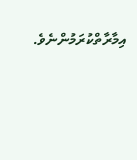އިމާރާތްކުރަމުންނެވެ.